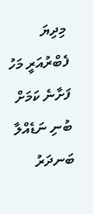މިދިޔަ ފެބްރުއަރީ މަހު ފަށާނެ ކަމަށް ބުނި ނަޑެއްލާ ބަނދަރު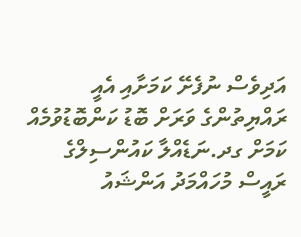އަދިވެސް ނުފެށޭ ކަމަށާއި އެއީ ރައްޔިތުންގެ ވަރަށް ބޮޑު ކަންބޮޑުވުމެއް ކަމަށް ގދ.ނަޑެއްލާ ކައުންސިލްގެ ރައީސް މުހައްމަދު އަންޝައު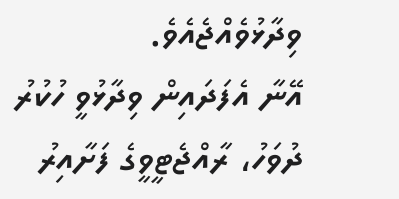ވިދާޅުވެއްޖެއެވެ.
އޭނާ އެފަދައިން ވިދާޅުވީ ހުކުރު ދުވަހު، ރާއްޖެޓީވީގެ ފަށާއިރު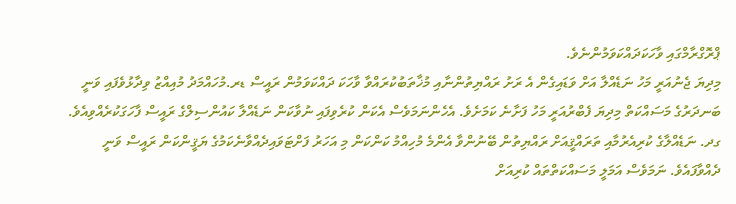ޕްރޮގްރާމްގައި ވާހަކަދައްކަވަމުންނެވެ.
މިދިޔަ ޖެނުއަރީ މަހު ނަޑެއްލާ އަށް ވަޑައިގެން އެ ރަށު ރައްޔިތުންނާއި މުޚާތަބުކުރައްވާ ވާހަކަ ދައްކަވަމުން ރައީސް ޑރ.މުހައްމަދު މުއިއްޒު ވިދާޅުވެފައި ވަނީ ބަނދަރުގެ މަސައްކަތް މިދިޔަ ފެބްރުއަރީ މަހު ފަށާނެ ކަމަށެވެ. އެހެންނަމަވެސް އެކަން ކުރެވިފައި ނުވާކަން ނަޑެއްލާ ކައުންސިލްގެ ރައީސް ފާހަގަކުރެއްވިއެވެ.
ގދ. ނަޑެއްލާގެ ކުރިއެރުމާއި ތަރައްޤީއަށް ރައްޔިތުން ބޭނުންވާ އެންމެ މުހިއްމު ކަންކަން މި އަހަރު ފަށްޓަވައިދެއްވާނެކަމުގެ ޔަޤީންކަން ރައީސް ވަނީ ދެއްވާފައެވެ. ނަމަވެސް އަމަލީ މަސައްކަތްތައް ކުރިއަށް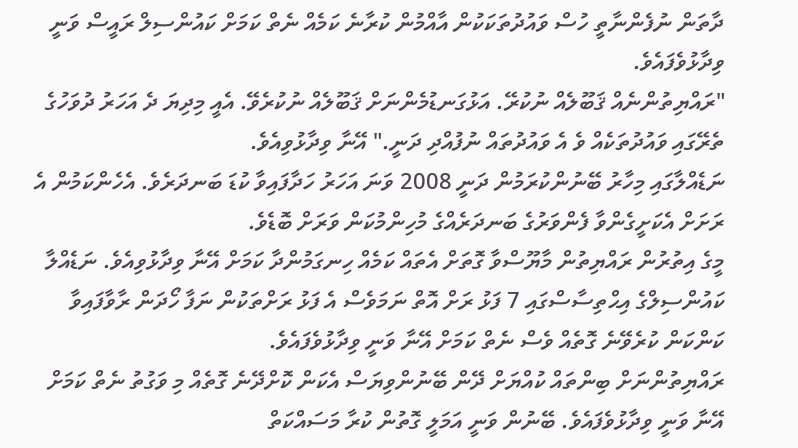ދާތަން ނުފެންނާތީ ހުސް ވައުދުތަކަކުން އާއްމުން ކުރާނެ ކަމެއް ނެތް ކަމަށް ކައުންސިލް ރައީސް ވަނީ ވިދާޅުވެފައެވެ.
"ރައްޔިތުންނެއް ޤަބޫލެއް ނުކުރޭ. އަޅުގަނޑުމެންނަށް ޤަބޫލެއް ނުކުރެވޭ. އެއީ މިދިޔަ ދެ އަހަރު ދުވަހުގެ ތެރޭގައި ވައުދުތަކެއް ވެ އެ ވައުދުތައް ނުފުއްދި ދަނީ." އޭނާ ވިދާޅުވިއެވެ.
ނަޑެއްލާގައި މިހާރު ބޭނުންކުރަމުން ދަނީ 2008 ވަނަ އަހަރު ހަދާފައިވާ ކުޑަ ބަނދަރެވެ. އެހެންކަމުން އެ ރަށަށް އެކަށީގެންވާ ފެންވަރުގެ ބަނދަރެއްގެ މުހިންމުކަން ވަރަށް ބޮޑެވެ.
މީގެ އިތުރުން ރައްޔިތުން މާޔޫސްވާ ގޮތަށް އެތައް ކަމެއް ހިނގަމުންދާ ކަމަށް އޭނާ ވިދާޅުވިއެވެ. ނަޑެއްލާ ކައުންސިލްގެ އިޙްތިސާސްގައި 7 ފަޅު ރަށް އޮތް ނަމަވެސް އެ ފަޅު ރަށްތަކުން ނަފާ ހޯދަން ރާވާފައިވާ ކަންކަން ކުރެވޭނެ ގޮތެއް ވެސް ނެތް ކަމަށް އޭނާ ވަނީ ވިދާޅުވެފައެވެ.
ރައްޔިތުންނަށް ބިންތައް ކުއްޔަށް ދޭން ބޭނުންވިޔަސް އެކަން ކޮށްދޭނެ ގޮތެއް މި ވަގުތު ނެތް ކަމަށް އޭނާ ވަނީ ވިދާޅުވެފައެވެ. ބޭނުން ވަނީ އަމަލީ ގޮތުން ކުރާ މަސައްކަތް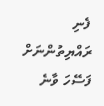ފެނި ރައްޔިތުންނަށް ފަސޭހަ ވާނެ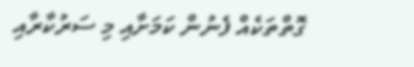ގޮތްތަކެއް ފެނުން ކަމަށާއި މި ސަރުކާރާއި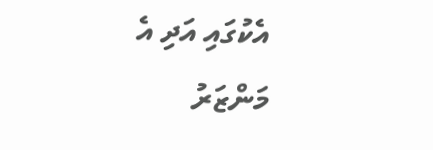އެކުގައި އަދި އެ މަންޒަރު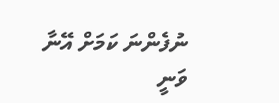ނުފެންނަ ކަމަށް އޭނާ ވަނީ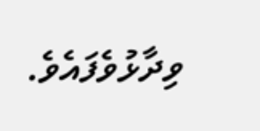ވިދާޅުވެފައެވެ.